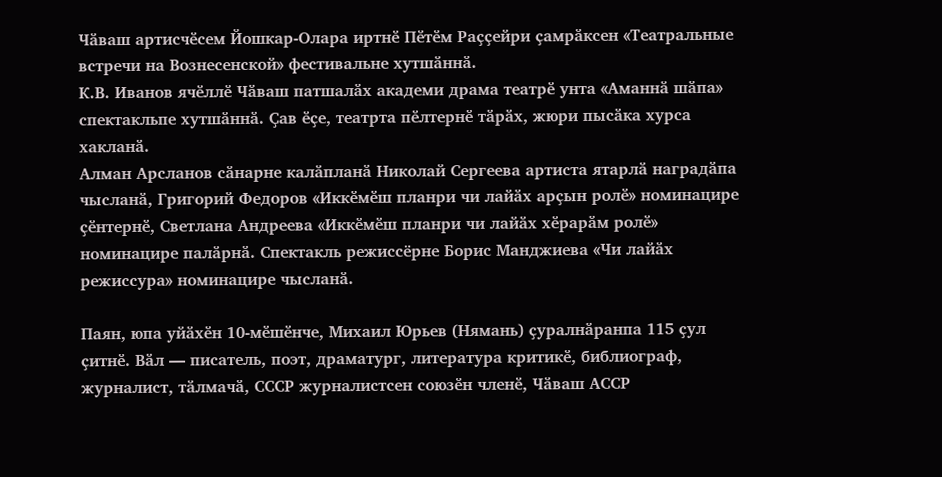Чӑваш артисчӗсем Йошкар-Олара иртнӗ Пӗтӗм Раҫҫейри ҫамрӑксен «Театральные встречи на Вознесенской» фестивальне хутшӑннӑ.
К.В. Иванов ячӗллӗ Чӑваш патшалӑх академи драма театрӗ унта «Аманнӑ шӑпа» спектакльпе хутшӑннӑ. Ҫав ӗҫе, театрта пӗлтернӗ тӑрӑх, жюри пысӑка хурса хакланӑ.
Алман Арсланов сӑнарне калӑпланӑ Николай Сергеева артиста ятарлӑ наградӑпа чысланӑ, Григорий Федоров «Иккӗмӗш планри чи лайӑх арҫын ролӗ» номинацире ҫӗнтернӗ, Светлана Андреева «Иккӗмӗш планри чи лайӑх хӗрарӑм ролӗ» номинацире палӑрнӑ. Спектакль режиссёрне Борис Манджиева «Чи лайӑх режиссура» номинацире чысланӑ.

Паян, юпа уйӑхӗн 10-мӗшӗнче, Михаил Юрьев (Нямань) ҫуралнӑранпа 115 ҫул ҫитнӗ. Вӑл — писатель, поэт, драматург, литература критикӗ, библиограф, журналист, тӑлмачӑ, СССР журналистсен союзӗн членӗ, Чӑваш АССР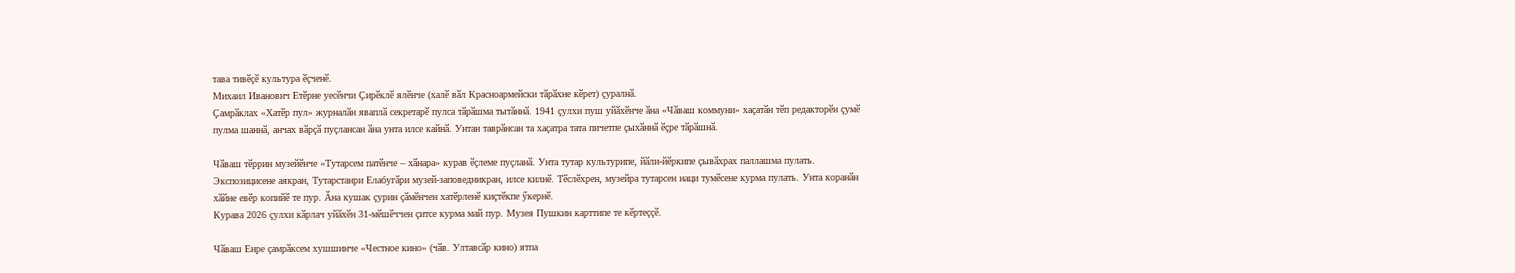тава тивӗҫӗ культура ӗҫченӗ.
Михаил Иванович Етӗрне уесӗнчи Ҫирӗклӗ ялӗнче (халӗ вӑл Красноармейски тӑрӑхне кӗрет) ҫуралнӑ.
Ҫамрӑклах «Хатӗр пул» журналӑн яваплӑ секретарӗ пулса тӑрӑшма тытӑннӑ. 1941 ҫулхи пуш уйӑхӗнче ӑна «Чӑваш коммуни» хаҫатӑн тӗп редакторӗн ҫумӗ пулма шаннӑ, анчах вӑрҫӑ пуҫлансан ӑна унта илсе кайнӑ. Унтан таврӑнсан та хаҫатра тата пичетпе ҫыхӑннӑ ӗҫре тӑрӑшнӑ.

Чӑваш тӗррин музейӗнче «Тутарсем патӗнче – хӑнара» курав ӗҫлеме пуҫланӑ. Унта тутар культурипе, йӑли-йӗркипе ҫывӑхрах паллашма пулать.
Экспозицисене аякран, Тутарстанри Елабугӑри музей-заповедникран, илсе килнӗ. Тӗслӗхрен, музейра тутарсен наци тумӗсене курма пулать. Унта коранӑн хӑйне евӗр копийӗ те пур. Ӑна кушак ҫурин ҫӑмӗнчен хатӗрленӗ киҫтӗкпе ӳкернӗ.
Курава 2026 ҫулхи кӑрлач уйӑхӗн 31-мӗшӗччен ҫитсе курма май пур. Музея Пушкин карттипе те кӗртеҫҫӗ.

Чӑваш Енре ҫамрӑксем хушшинче «Честное кино» (чӑв. Ултавсӑр кино) ятпа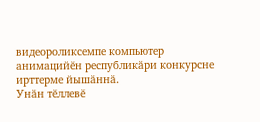видеороликсемпе компьютер анимацийӗн республикӑри конкурсне ирттерме йышӑннӑ.
Унӑн тӗллевӗ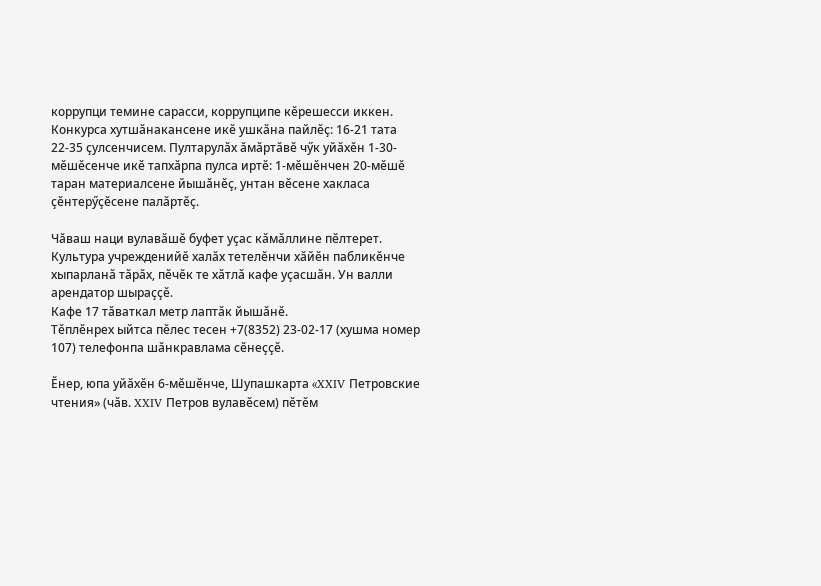коррупци темине сарасси, коррупципе кӗрешесси иккен.
Конкурса хутшӑнакансене икӗ ушкӑна пайлӗҫ: 16-21 тата 22-35 ҫулсенчисем. Пултарулӑх ӑмӑртӑвӗ чӳк уйӑхӗн 1-30-мӗшӗсенче икӗ тапхӑрпа пулса иртӗ: 1-мӗшӗнчен 20-мӗшӗ таран материалсене йышӑнӗҫ, унтан вӗсене хакласа ҫӗнтерӳҫӗсене палӑртӗҫ.

Чӑваш наци вулавӑшӗ буфет уҫас кӑмӑллине пӗлтерет.
Культура учрежденийӗ халӑх тетелӗнчи хӑйӗн пабликӗнче хыпарланӑ тӑрӑх, пӗчӗк те хӑтлӑ кафе уҫасшӑн. Ун валли арендатор шыраҫҫӗ.
Кафе 17 тӑваткал метр лаптӑк йышӑнӗ.
Тӗплӗнрех ыйтса пӗлес тесен +7(8352) 23-02-17 (хушма номер 107) телефонпа шӑнкравлама сӗнеҫҫӗ.

Ӗнер, юпа уйӑхӗн 6-мӗшӗнче, Шупашкарта «XXIV Петровские чтения» (чӑв. XXIV Петров вулавӗсем) пӗтӗм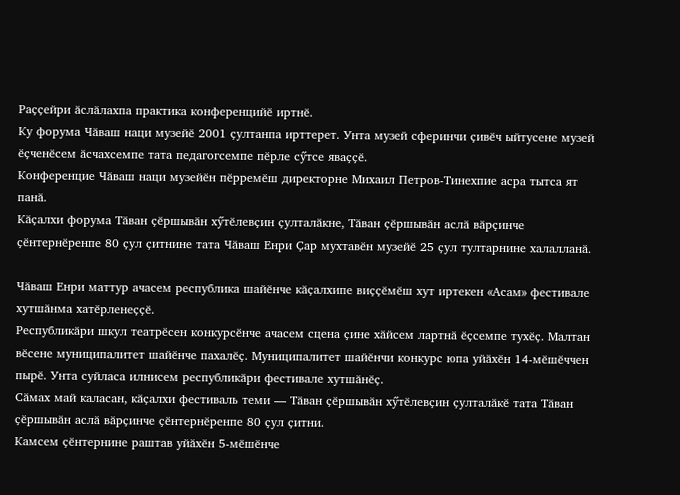Раҫҫейри ӑслӑлахпа практика конференцийӗ иртнӗ.
Ку форума Чӑваш наци музейӗ 2001 ҫултанпа ирттерет. Унта музей сферинчи ҫивӗч ыйтусене музей ӗҫченӗсем ӑсчахсемпе тата педагогсемпе пӗрле сӳтсе яваҫҫӗ.
Конференцие Чӑваш наци музейӗн пӗрремӗш директорне Михаил Петров-Тинехпие асра тытса ят панӑ.
Кӑҫалхи форума Тӑван ҫӗршывӑн хӳтӗлевҫин ҫулталӑкне, Тӑван ҫӗршывӑн аслӑ вӑрҫинче ҫӗнтернӗренпе 80 ҫул ҫитнине тата Чӑваш Енри Ҫар мухтавӗн музейӗ 25 ҫул тултарнине халалланӑ.

Чӑваш Енри маттур ачасем республика шайӗнче кӑҫалхипе виҫҫӗмӗш хут иртекен «Асам» фестивале хутшӑнма хатӗрленеҫҫӗ.
Республикӑри шкул театрӗсен конкурсӗнче ачасем сцена ҫине хӑйсем лартнӑ ӗҫсемпе тухӗҫ. Малтан вӗсене муниципалитет шайӗнче пахалӗҫ. Муниципалитет шайӗнчи конкурс юпа уйӑхӗн 14-мӗшӗччен пырӗ. Унта суйласа илнисем республикӑри фестивале хутшӑнӗҫ.
Сӑмах май каласан, кӑҫалхи фестиваль теми — Тӑван ҫӗршывӑн хӳтӗлевҫин ҫулталӑкӗ тата Тӑван ҫӗршывӑн аслӑ вӑрҫинче ҫӗнтернӗренпе 80 ҫул ҫитни.
Камсем ҫӗнтернине раштав уйӑхӗн 5-мӗшӗнче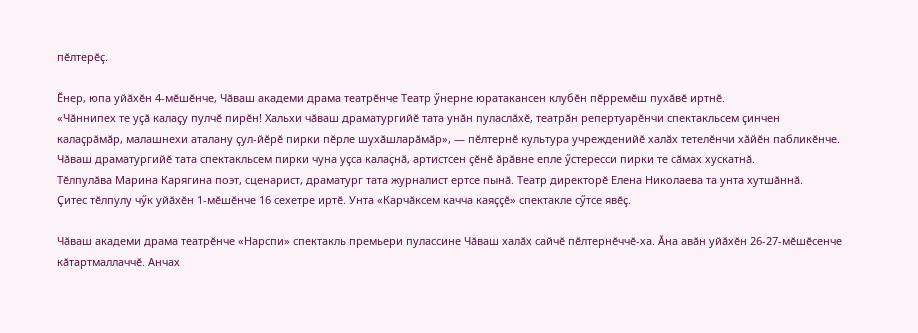пӗлтерӗҫ.

Ӗнер, юпа уйӑхӗн 4-мӗшӗнче, Чӑваш академи драма театрӗнче Театр ӳнерне юратакансен клубӗн пӗрремӗш пухӑвӗ иртнӗ.
«Чӑннипех те уҫӑ калаҫу пулчӗ пирӗн! Хальхи чӑваш драматургийӗ тата унӑн пуласлӑхӗ, театрӑн репертуарӗнчи спектакльсем ҫинчен калаҫрӑмӑр, малашнехи аталану ҫул-йӗрӗ пирки пӗрле шухӑшларӑмӑр», — пӗлтернӗ культура учрежденийӗ халӑх тетелӗнчи хӑйӗн пабликӗнче.
Чӑваш драматургийӗ тата спектакльсем пирки чуна уҫса калаҫнӑ, артистсен ҫӗнӗ ӑрӑвне епле ӳстересси пирки те сӑмах хускатнӑ.
Тӗлпулӑва Марина Карягина поэт, сценарист, драматург тата журналист ертсе пынӑ. Театр директорӗ Елена Николаева та унта хутшӑннӑ.
Ҫитес тӗлпулу чӳк уйӑхӗн 1-мӗшӗнче 16 сехетре иртӗ. Унта «Карчӑксем качча каяҫҫӗ» спектакле сӳтсе явӗҫ.

Чӑваш академи драма театрӗнче «Нарспи» спектакль премьери пулассине Чӑваш халӑх сайчӗ пӗлтернӗччӗ-ха. Ӑна авӑн уйӑхӗн 26-27-мӗшӗсенче кӑтартмаллаччӗ. Анчах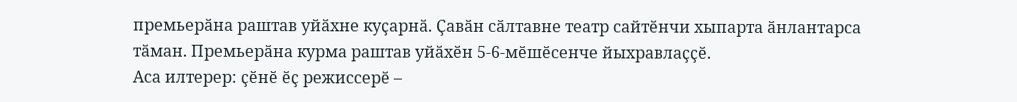премьерӑна раштав уйӑхне куҫарнӑ. Ҫавӑн сӑлтавне театр сайтӗнчи хыпарта ӑнлантарса тӑман. Премьерӑна курма раштав уйӑхӗн 5-6-мӗшӗсенче йыхравлаҫҫӗ.
Аса илтерер: ҫӗнӗ ӗҫ режиссерӗ –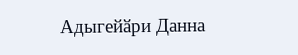Адыгейӑри Данна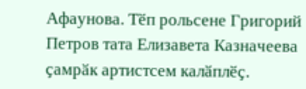Афаунова. Тӗп рольсене Григорий Петров тата Елизавета Казначеева ҫамрӑк артистсем калӑплӗҫ.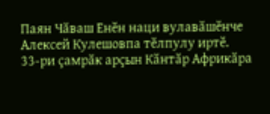Паян Чӑваш Енӗн наци вулавӑшӗнче Алексей Кулешовпа тӗлпулу иртӗ.
33-ри ҫамрӑк арҫын Кӑнтӑр Африкӑра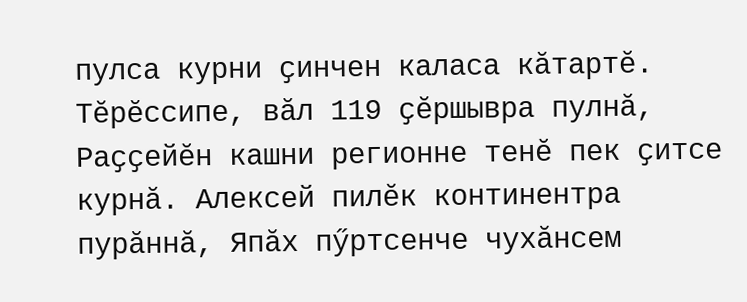пулса курни ҫинчен каласа кӑтартӗ. Тӗрӗссипе, вӑл 119 ҫӗршывра пулнӑ, Раҫҫейӗн кашни регионне тенӗ пек ҫитсе курнӑ. Алексей пилӗк континентра пурӑннӑ, Япӑх пӳртсенче чухӑнсем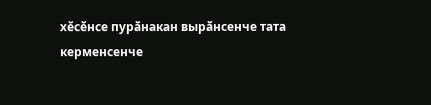хӗсӗнсе пурӑнакан вырӑнсенче тата керменсенче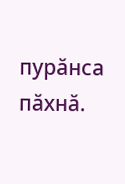пурӑнса пӑхнӑ.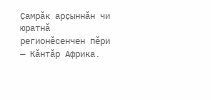Ҫамрӑк арҫыннӑн чи юратнӑ регионӗсенчен пӗри — Кӑнтӑр Африка.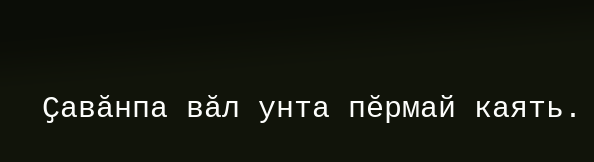Ҫавӑнпа вӑл унта пӗрмай каять.